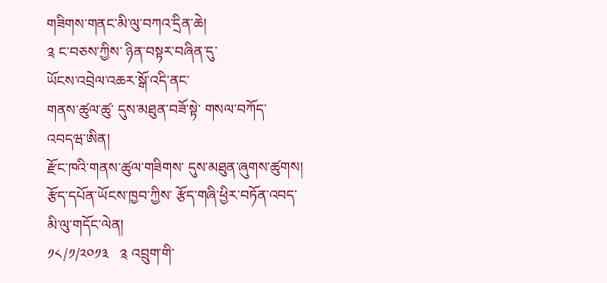གཟིགས་གནང་མི་ལུ་བཀའ་དྲིན་ཆེ།
༉ ང་བཅས་ཀྱིས་ ཉིན་བསྟར་བཞིན་དུ་
ཡོངས་འབྲེལ་འཆར་སྒོ་འདི་ནང་
གནས་ཚུལ་ཚུ་ དུས་མཐུན་བཟོ་སྟེ་ གསལ་བཀོད་འབདཝ་ཨིན།
རྫོང་ཁའི་གནས་ཚུལ་གཟིགས་ དུས་མཐུན་ཞུགས་ཚུགས།
རྩོད་དཔོན་ཡོངས་ཁྱབ་ཀྱིས་ རྩོད་གཞི་ཕྱིར་བཏོན་འབད་མི་ལུ་གདོང་ལེན།
༡༨/༡/༢༠༡༣   ༉ འབྲུག་གི་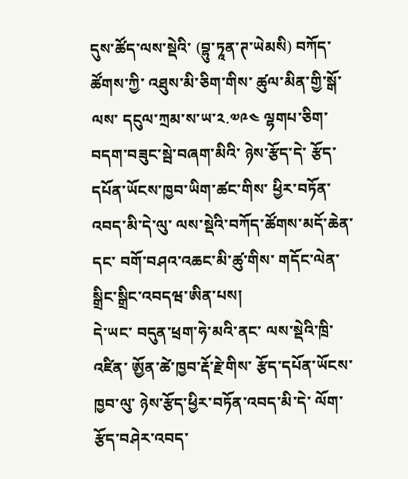དུས་ཚོད་ལས་སྡེའི་ (བྷུ་ཏཱན་ཊ་ཡེམསི) བཀོད་ཚོགས་ཀྱི་ འཐུས་མི་ཅིག་གིས་ ཚུལ་མིན་གྱི་སྒོ་ལས་ དངུལ་ཀྲམ་ས་ཡ་༢.༧༩༤ ལྷགཔ་ཅིག་ བདག་བཟུང་སྦེ་བཞག་མིའི་ ཉེས་རྩོད་དེ་ རྩོད་དཔོན་ཡོངས་ཁྱབ་ཡིག་ཚང་གིས་ ཕྱིར་བཏོན་འབད་མི་དེ་ལུ་ ལས་སྡེའི་བཀོད་ཚོགས་མདོ་ཆེན་དང་ བགོ་བཤའ་འཆང་མི་ཚུ་གིས་ གདོང་ལེན་སྒྲིང་སྒྲིང་འབདཝ་ཨིན་པས།
དེ་ཡང་ བདུན་ཕྲག་ཧེ་མའི་ནང་ ལས་སྡེའི་ཁྲི་འཛིན་ ཨྱོན་ཚེ་ཁྱབ་རྡོ་རྗེ་གིས་ རྩོད་དཔོན་ཡོངས་ཁྱབ་ལུ་ ཉེས་རྩོད་ཕྱིར་བཏོན་འབད་མི་དེ་ ལོག་རྩོད་བཤེར་འབད་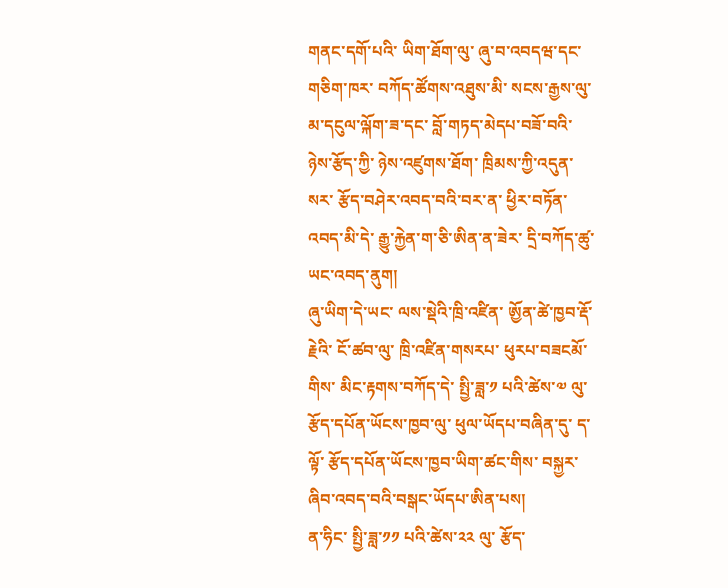གནང་དགོ་པའི་ ཡིག་ཐོག་ལུ་ ཞུ་བ་འབདཝ་དང་གཅིག་ཁར་ བཀོད་ཚོགས་འཐུས་མི་ སངས་རྒྱས་ལུ་ མ་དངུལ་ལྐོག་ཟ་དང་ བློ་གཏད་མེདཔ་བཟོ་བའི་ ཉེས་རྩོད་ཀྱི་ ཉེས་འཛུགས་ཐོག་ ཁྲིམས་ཀྱི་འདུན་སར་ རྩོད་བཤེར་འབད་བའི་བར་ན་ ཕྱིར་བཏོན་འབད་མི་དེ་ རྒྱུ་རྐྱེན་ག་ཅི་ཨིན་ན་ཟེར་ དྲི་བཀོད་ཚུ་ཡང་འབད་ནུག།
ཞུ་ཡིག་དེ་ཡང་ ལས་སྡེའི་ཁྲི་འཛིན་ ཨྱོན་ཚེ་ཁྱབ་རྡོ་རྗེའི་ ངོ་ཚབ་ལུ་ ཁྲི་འཛིན་གསརཔ་ ཕུརཔ་བཟངམོ་གིས་ མིང་རྟགས་བཀོད་དེ་ སྤྱི་ཟླ་༡ པའི་ཚེས་༧ ལུ་ རྩོད་དཔོན་ཡོངས་ཁྱབ་ལུ་ ཕུལ་ཡོདཔ་བཞིན་དུ་ ད་ལྟོ་ རྩོད་དཔོན་ཡོངས་ཁྱབ་ཡིག་ཚང་གིས་ བསྐྱར་ཞིབ་འབད་བའི་བསྒང་ཡོདཔ་ཨིན་པས།
ན་ཧིང་ སྤྱི་ཟླ་༡༡ པའི་ཚེས་༢༢ ལུ་ རྩོད་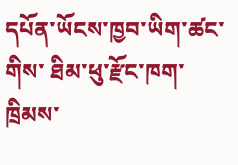དཔོན་ཡོངས་ཁྱབ་ཡིག་ཚང་གིས་ ཐིམ་ཕུ་རྫོང་ཁག་ཁྲིམས་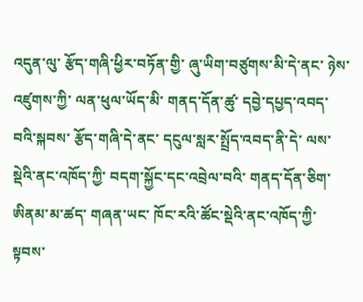འདུན་ལུ་ རྩོད་གཞི་ཕྱིར་བཏོན་གྱི་ ཞུ་ཡིག་བཙུགས་མི་དེ་ནང་ ཉེས་འཛུགས་ཀྱི་ ལན་ཕུལ་ཡོད་མི་ གནད་དོན་ཚུ་ དབྱེ་དཔྱད་འབད་བའི་སྐབས་ རྩོད་གཞི་དེ་ནང་ དངུལ་སླར་སྤྲོད་འབད་ནི་དེ་ ལས་སྡེའི་ནང་འཁོད་ཀྱི་ བདག་སྐྱོང་དང་འབྲེལ་བའི་ གནད་དོན་ཅིག་ཨིནམ་མ་ཚད་ གཞན་ཡང་ ཁོང་རའི་ཚོང་སྡེའི་ནང་འཁོད་ཀྱི་ སྟབས་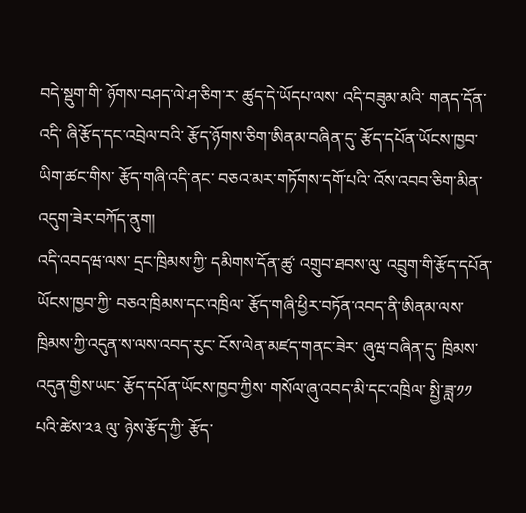བདེ་སྡུག་གི་ ཉོགས་བཤད་ལེ་ཤ་ཅིག་ར་ ཚུད་དེ་ཡོདཔ་ལས་ འདི་བཟུམ་མའི་ གནད་དོན་འདི་ ཞི་རྩོད་དང་འབྲེལ་བའི་ རྩོད་ཉོགས་ཅིག་ཨིནམ་བཞིན་དུ་ རྩོད་དཔོན་ཡོངས་ཁྱབ་ཡིག་ཚང་གིས་ རྩོད་གཞི་འདི་ནང་ བཅའ་མར་གཏོགས་དགོ་པའི་ འོས་འབབ་ཅིག་མིན་འདུག་ཟེར་བཀོད་ནུག།
འདི་འབདཝ་ལས་ དྲང་ཁྲིམས་ཀྱི་ དམིགས་དོན་ཚུ་ འགྲུབ་ཐབས་ལུ་ འབྲུག་གི་རྩོད་དཔོན་ཡོངས་ཁྱབ་ཀྱི་ བཅའ་ཁྲིམས་དང་འཁྲིལ་ རྩོད་གཞི་ཕྱིར་བཏོན་འབད་ནི་ཨིནམ་ལས་ ཁྲིམས་ཀྱི་འདུན་ས་ལས་འབད་རུང་ ངོས་ལེན་མཛད་གནང་ཟེར་ ཞུཝ་བཞིན་དུ་ ཁྲིམས་འདུན་གྱིས་ཡང་ རྩོད་དཔོན་ཡོངས་ཁྱབ་ཀྱིས་ གསོལ་ཞུ་འབད་མི་དང་འཁྲིལ་ སྤྱི་ཟླ་༡༡ པའི་ཚེས་༢༣ ལུ་ ཉེས་རྩོད་ཀྱི་ རྩོད་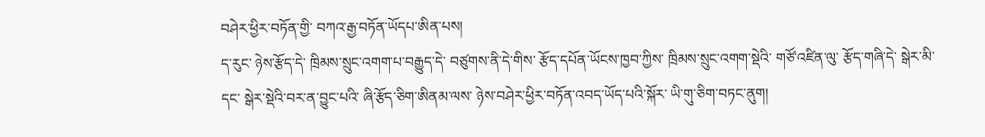བཤེར་ཕྱིར་བཏོན་གྱི་ བཀའ་རྒྱ་བཏོན་ཡོདཔ་ཨིན་པས།
ད་རུང་ ཉེས་རྩོད་དེ་ ཁྲིམས་སྲུང་འགག་པ་བརྒྱུད་དེ་ བཙུགས་ནི་དེ་གིས་ རྩོད་དཔོན་ཡོངས་ཁྱབ་ཀྱིས་ ཁྲིམས་སྲུང་འགག་སྡེའི་ གཙོ་འཛིན་ལུ་ རྩོད་གཞི་དེ་ སྒེར་མི་དང་ སྒེར་སྡེའི་བར་ན་བྱུང་པའི་ ཞི་རྩོད་ཅིག་ཨིནམ་ལས་ ཉེས་བཤེར་ཕྱིར་བཏོན་འབད་ཡོད་པའི་སྐོར་ ཡི་གུ་ཅིག་བཏང་ནུག།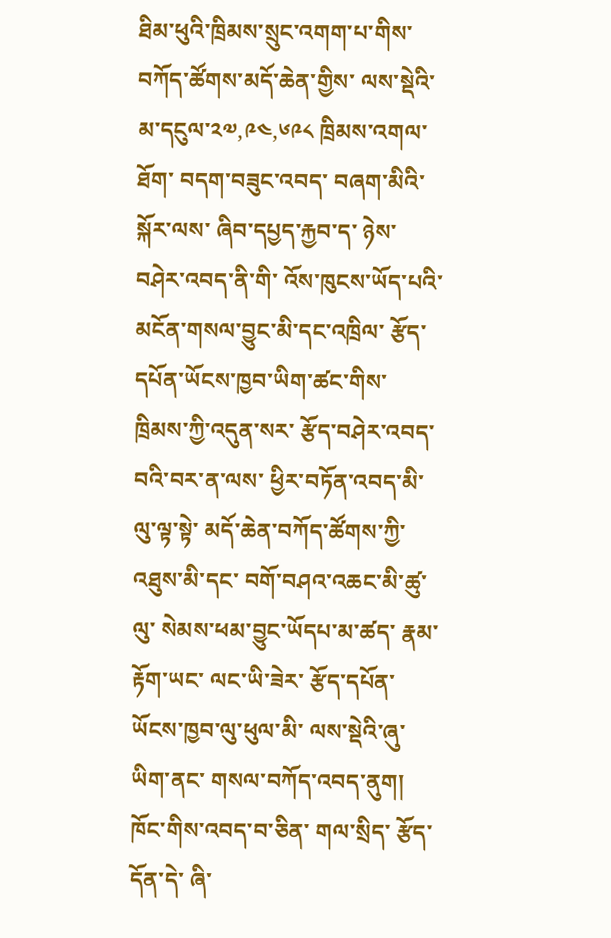ཐིམ་ཕུའི་ཁྲིམས་སྲུང་འགག་པ་གིས་ བཀོད་ཚོགས་མདོ་ཆེན་གྱིས་ ལས་སྡེའི་མ་དངུལ་༢༧,༩༤,༦༩༨ ཁྲིམས་འགལ་ཐོག་ བདག་བཟུང་འབད་ བཞག་མིའི་སྐོར་ལས་ ཞིབ་དཔྱད་རྐྱབ་ད་ ཉེས་བཤེར་འབད་ནི་གི་ འོས་ཁུངས་ཡོད་པའི་ མངོན་གསལ་བྱུང་མི་དང་འཁྲིལ་ རྩོད་དཔོན་ཡོངས་ཁྱབ་ཡིག་ཚང་གིས་ ཁྲིམས་ཀྱི་འདུན་སར་ རྩོད་བཤེར་འབད་བའི་བར་ན་ལས་ ཕྱིར་བཏོན་འབད་མི་ལུ་ལྟ་སྟེ་ མདོ་ཆེན་བཀོད་ཚོགས་ཀྱི་ འཐུས་མི་དང་ བགོ་བཤའ་འཆང་མི་ཚུ་ལུ་ སེམས་ཕམ་བྱུང་ཡོདཔ་མ་ཚད་ རྣམ་རྟོག་ཡང་ ལང་ཡི་ཟེར་ རྩོད་དཔོན་ཡོངས་ཁྱབ་ལུ་ཕུལ་མི་ ལས་སྡེའི་ཞུ་ཡིག་ནང་ གསལ་བཀོད་འབད་ནུག།
ཁོང་གིས་འབད་བ་ཅིན་ གལ་སྲིད་ རྩོད་དོན་དེ་ ཞི་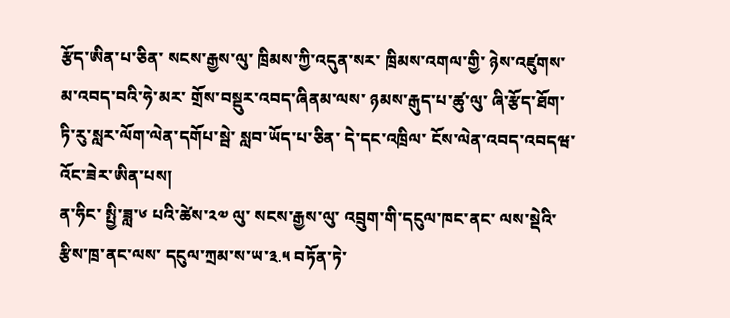རྩོད་ཨིན་པ་ཅིན་ སངས་རྒྱས་ལུ་ ཁྲིམས་ཀྱི་འདུན་སར་ ཁྲིམས་འགལ་གྱི་ ཉེས་འཛུགས་མ་འབད་བའི་ཧེ་མར་ གྲོས་བསྡུར་འབད་ཞིནམ་ལས་ ཉམས་རྒུད་པ་ཚུ་ལུ་ ཞི་རྩོད་ཐོག་ ཏི་རུ་སླར་ལོག་ལེན་དགོཔ་སྦེ་ སླབ་ཡོད་པ་ཅིན་ དེ་དང་འཁྲིལ་ ངོས་ལེན་འབད་འབདཝ་འོང་ཟེར་ཨིན་པས།
ན་ཧིང་ སྤྱི་ཟླ་༦ པའི་ཚེས་༢༧ ལུ་ སངས་རྒྱས་ལུ་ འབྲུག་གི་དངུལ་ཁང་ནང་ ལས་སྡེའི་རྩིས་ཁྲ་ནང་ལས་ དངུལ་ཀྲམ་ས་ཡ་༣.༥ བཏོན་ཏེ་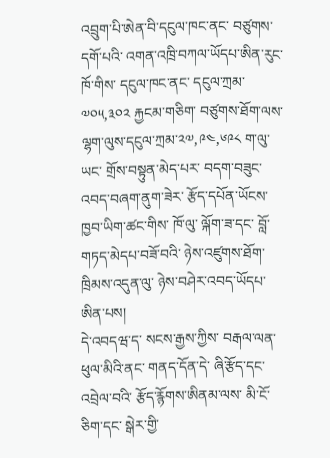འབྲུག་པི་ཨེན་བི་དངུལ་ཁང་ནང་ བཙུགས་དགོ་པའི་ འགན་འཁྲི་བཀལ་ཡོདཔ་ཨིན་རུང་ ཁོ་གིས་ དངུལ་ཁང་ནང་ དངུལ་ཀྲམ་༧༠༥,༣༠༢ རྐྱངམ་གཅིག་ བཙུགས་ཐོག་ལས་ ལྷག་ལུས་དངུལ་ཀྲམ་༢༧,༩༤,༦༩༨ ག་ལུ་ཡང་ གྲོས་བསྟུན་མེད་པར་ བདག་བཟུང་འབད་བཞག་ནུག་ཟེར་ རྩོད་དཔོན་ཡོངས་ཁྱབ་ཡིག་ཚང་གིས་ ཁོ་ལུ་ ལྐོག་ཟ་དང་ བློ་གཏད་མེདཔ་བཟོ་བའི་ ཉེས་འཛུགས་ཐོག་ ཁྲིམས་འདུན་ལུ་ ཉེས་བཤེར་འབད་ཡོདཔ་ཨིན་པས།
དེ་འབདཝ་ད་ སངས་རྒྱས་ཀྱིས་ བརྒལ་ལན་ཕུལ་མིའི་ནང་ གནད་དོན་དེ་ ཞི་རྩོད་དང་འབྲེལ་བའི་ རྩོད་རྙོགས་ཨིནམ་ལས་ མི་ངོ་ཅིག་དང་ སྒེར་གྱི་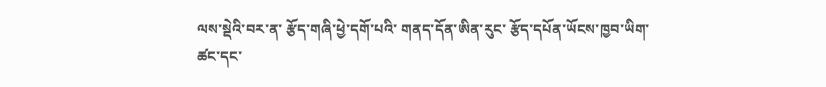ལས་སྡེའི་བར་ན་ རྩོད་གཞི་ཕྱེ་དགོ་པའི་ གནད་དོན་ཨིན་རུང་ རྩོད་དཔོན་ཡོངས་ཁྱབ་ཡིག་ཚང་དང་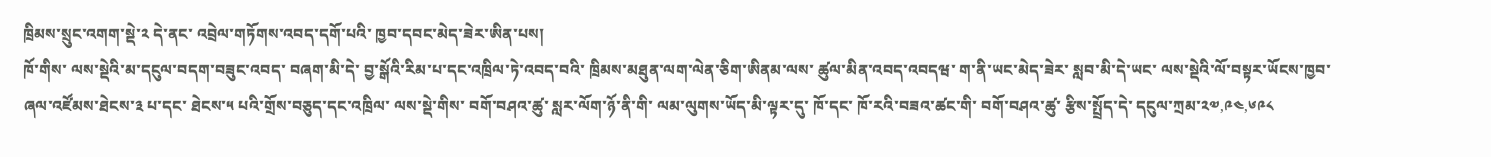ཁྲིམས་སྲུང་འགག་སྡེ་༢ དེ་ནང་ འབྲེལ་གཏོགས་འབད་དགོ་པའི་ ཁྱབ་དབང་མེད་ཟེར་ཨིན་པས།
ཁོ་གིས་ ལས་སྡེའི་མ་དངུལ་བདག་བཟུང་འབད་ བཞག་མི་དེ་ བྱ་སྒོའི་རིམ་པ་དང་འཁྲིལ་ཏེ་འབད་བའི་ ཁྲིམས་མཐུན་ལག་ལེན་ཅིག་ཨིནམ་ལས་ ཚུལ་མིན་འབད་འབདཝ་ ག་ནི་ཡང་མེད་ཟེར་ སླབ་མི་དེ་ཡང་ ལས་སྡེའི་ལོ་བསྟར་ཡོངས་ཁྱབ་ཞལ་འཛོམས་ཐེངས་༣ པ་དང་ ཐེངས་༥ པའི་གྲོས་བཅུད་དང་འཁྲིལ་ ལས་སྡེ་གིས་ བགོ་བཤའ་ཚུ་ སླར་ལོག་ཉོ་ནི་གི་ ལམ་ལུགས་ཡོད་མི་ལྟར་དུ་ ཁོ་དང་ ཁོ་རའི་བཟའ་ཚང་གི་ བགོ་བཤའ་ཚུ་ རྩིས་སྤྲོད་དེ་ དངུལ་ཀྲམ་༢༧,༩༤,༦༩༨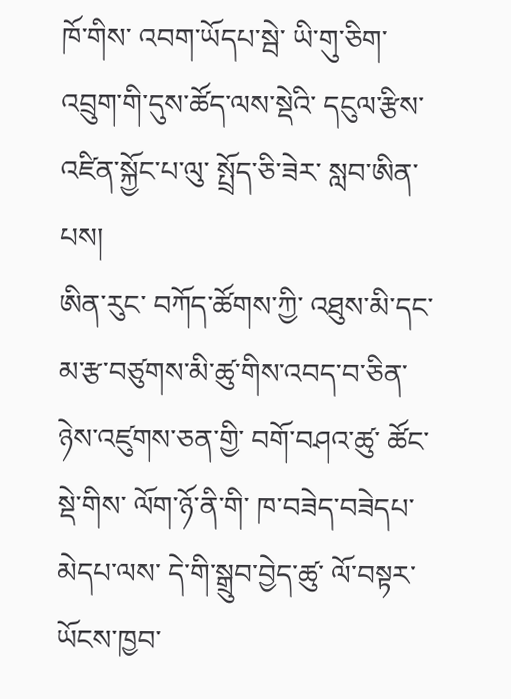ཁོ་གིས་ འབག་ཡོདཔ་སྦེ་ ཡི་གུ་ཅིག་ འབྲུག་གི་དུས་ཚོད་ལས་སྡེའི་ དངུལ་རྩིས་འཛིན་སྐྱོང་པ་ལུ་ སྤྲོད་ཅི་ཟེར་ སླབ་ཨིན་པས།
ཨིན་རུང་ བཀོད་ཚོགས་ཀྱི་ འཐུས་མི་དང་ མ་རྩ་བཙུགས་མི་ཚུ་གིས་འབད་བ་ཅིན་ ཉེས་འཛུགས་ཅན་གྱི་ བགོ་བཤའ་ཚུ་ ཚོང་སྡེ་གིས་ ལོག་ཉོ་ནི་གི་ ཁ་བཟེད་བཟེདཔ་མེདཔ་ལས་ དེ་གི་སྒྲུབ་བྱེད་ཚུ་ ལོ་བསྟར་ཡོངས་ཁྱབ་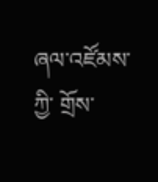ཞལ་འཛོམས་ཀྱི་ གྲོས་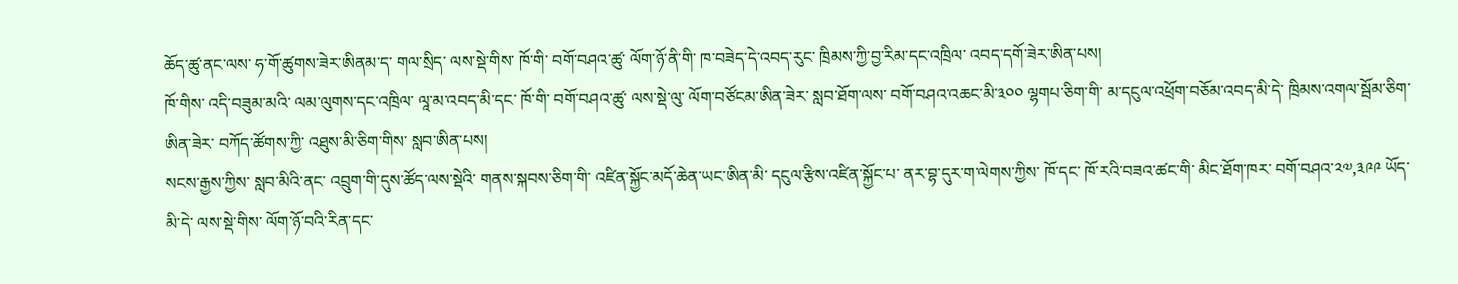ཆོད་ཚུ་ནང་ལས་ ཧ་གོ་ཚུགས་ཟེར་ཨིནམ་ད་ གལ་སྲིད་ ལས་སྡེ་གིས་ ཁོ་གི་ བགོ་བཤའ་ཚུ་ ལོག་ཉོ་ནི་གི་ ཁ་བཟེད་དེ་འབད་རུང་ ཁྲིམས་ཀྱི་བྱ་རིམ་དང་འཁྲིལ་ འབད་དགོ་ཟེར་ཨིན་པས།
ཁོ་གིས་ འདི་བཟུམ་མའི་ ལམ་ལུགས་དང་འཁྲིལ་ ལཱ་མ་འབད་མི་དང་ ཁོ་གི་ བགོ་བཤའ་ཚུ་ ལས་སྡེ་ལུ་ ལོག་བཙོངམ་ཨིན་ཟེར་ སླབ་ཐོག་ལས་ བགོ་བཤའ་འཆང་མི་༣༠༠ ལྷགཔ་ཅིག་གི་ མ་དངུལ་འཕྲོག་བཅོམ་འབད་མི་དེ་ ཁྲིམས་འགལ་སྦོམ་ཅིག་ཨིན་ཟེར་ བཀོད་ཚོགས་ཀྱི་ འཐུས་མི་ཅིག་གིས་ སླབ་ཨིན་པས།
སངས་རྒྱས་ཀྱིས་ སླབ་མིའི་ནང་ འབྲུག་གི་དུས་ཚོད་ལས་སྡེའི་ གནས་སྐབས་ཅིག་གི་ འཛིན་སྐྱོང་མདོ་ཆེན་ཡང་ཨིན་མི་ དངུལ་རྩིས་འཛིན་སྐྱོང་པ་ ནར་བྷ་དུར་ག་ལེགས་ཀྱིས་ ཁོ་དང་ ཁོ་རའི་བཟའ་ཚང་གི་ མིང་ཐོག་ཁར་ བགོ་བཤའ་༢༧,༣༩༩ ཡོད་མི་དེ་ ལས་སྡེ་གིས་ ལོག་ཉོ་བའི་རིན་དང་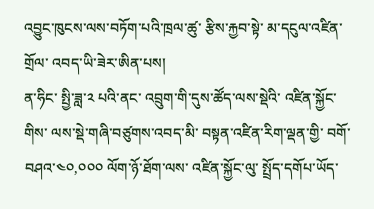འབྱུང་ཁུངས་ལས་བཏོག་པའི་ཁྲལ་ཚུ་ རྩིས་རྐྱབ་སྟེ་ མ་དངུལ་འཛིན་གྲོལ་ འབད་ཡི་ཟེར་ཨིན་པས།
ན་ཧིང་ སྤྱི་ཟླ་༢ པའི་ནང་ འབྲུག་གི་དུས་ཚོད་ལས་སྡེའི་ འཛིན་སྐྱོང་གིས་ ལས་སྡེ་གཞི་བཙུགས་འབད་མི་ བསྟན་འཛིན་རིག་ལྡན་གྱི་ བགོ་བཤའ་༤༠,༠༠༠ ལོག་ཉོ་ཐོག་ལས་ འཛིན་སྐྱོང་ལུ་ སྤྲོད་དགོཔ་ཡོད་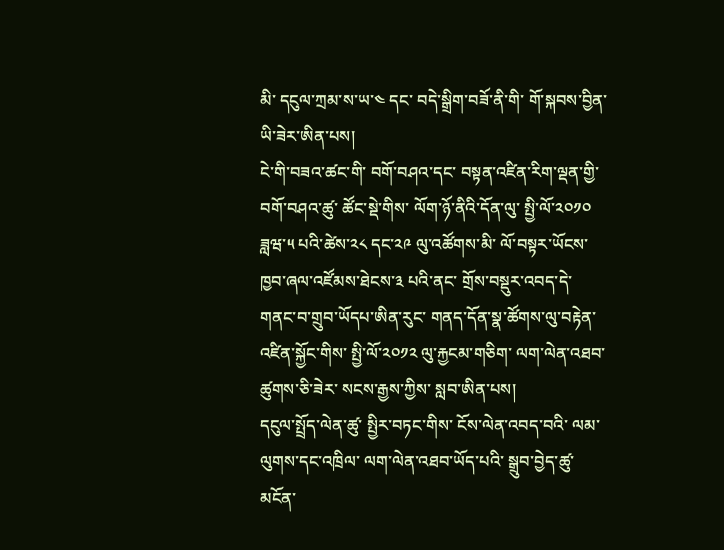མི་ དངུལ་ཀྲམ་ས་ཡ་༤ དང་ བདེ་སྒྲིག་བཟོ་ནི་གི་ གོ་སྐབས་བྱིན་ཡི་ཟེར་ཨིན་པས།
ངེ་གི་བཟའ་ཚང་གི་ བགོ་བཤའ་དང་ བསྟན་འཛིན་རིག་ལྡན་གྱི་ བགོ་བཤའ་ཚུ་ ཚོང་སྡེ་གིས་ ལོག་ཉོ་ནིའི་དོན་ལུ་ སྤྱི་ལོ་༢༠༡༠ ཟླཝ་༥ པའི་ཚེས་༢༨ དང་༢༩ ལུ་འཚོགས་མི་ ལོ་བསྟར་ཡོངས་ཁྱབ་ཞལ་འཛོམས་ཐེངས་༣ པའི་ནང་ གྲོས་བསྡུར་འབད་དེ་ གནང་བ་གྲུབ་ཡོདཔ་ཨིན་རུང་ གནད་དོན་སྣ་ཚོགས་ལུ་བརྟེན་ འཛིན་སྐྱོང་གིས་ སྤྱི་ལོ་༢༠༡༢ ལུ་རྐྱངམ་གཅིག་ ལག་ལེན་འཐབ་ཚུགས་ཅི་ཟེར་ སངས་རྒྱས་ཀྱིས་ སླབ་ཨིན་པས།
དངུལ་སྤྲོད་ལེན་ཚུ་ སྤྱིར་བཏང་གིས་ ངོས་ལེན་འབད་བའི་ ལམ་ལུགས་དང་འཁྲིལ་ ལག་ལེན་འཐབ་ཡོད་པའི་ སྒྲུབ་བྱེད་ཚུ་ མངོན་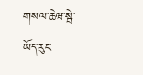གསལ་ཆེཝ་སྦེ་ཡོད་རུང་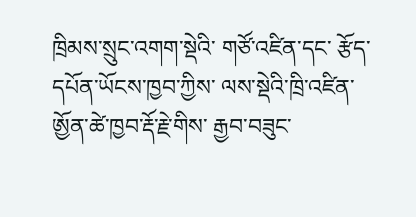ཁྲིམས་སྲུང་འགག་སྡེའི་ གཙོ་འཛིན་དང་ རྩོད་དཔོན་ཡོངས་ཁྱབ་ཀྱིས་ ལས་སྡེའི་ཁྲི་འཛིན་ ཨྱོན་ཚེ་ཁྱབ་རྡོ་རྗེ་གིས་ རྒྱབ་བཟུང་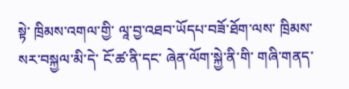སྟེ་ ཁྲིམས་འགལ་གྱི་ ལཱ་བྱ་འཐབ་ཡོདཔ་བཟོ་ཐོག་ལས་ ཁྲིམས་སར་བསྐྱལ་མི་དེ་ ངོ་ཚ་ནི་དང་ ཞེན་ལོག་སྐྱེ་ནི་གི་ གཞི་གནད་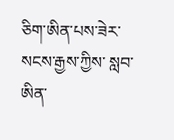ཅིག་ཨིན་པས་ཟེར་ སངས་རྒྱས་ཀྱིས་ སླབ་ཨིན་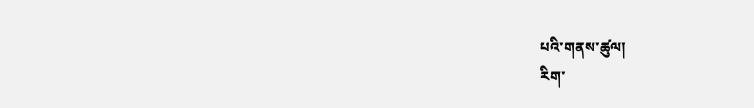པའི་གནས་ཚུལ།
རིག་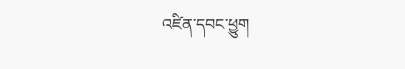འཛིན་དབང་ཕྱུག